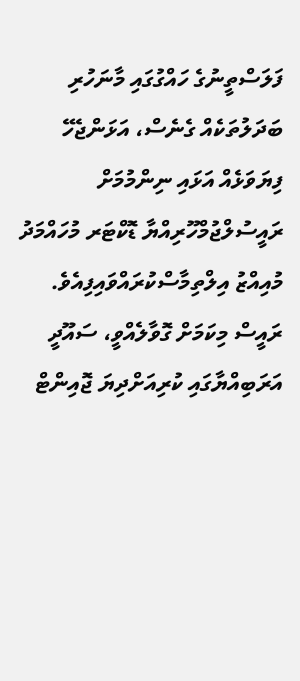ފަލަސްތީނުގެ ހައްގުގައި މާނަހުރި ބަދަލުތަކެއް ގެނެސް، އަޅަންޖެހޭ ފިޔަވަޅެއް އަޅައި ނިންމުމަށް ރައީސުލްޖުމްހޫރިއްޔާ ޑޮކްޓަރ މުހައްމަދު މުއިއްޒު އިލްތިމާސްކުރައްވައިފިއެވެ.
ރައީސް މިކަމަށް ގޮވާލެއްވީ، ސައޫދީ އަރަބިއްޔާގައި ކުރިއަށްދިޔަ ޖޮއިންޓް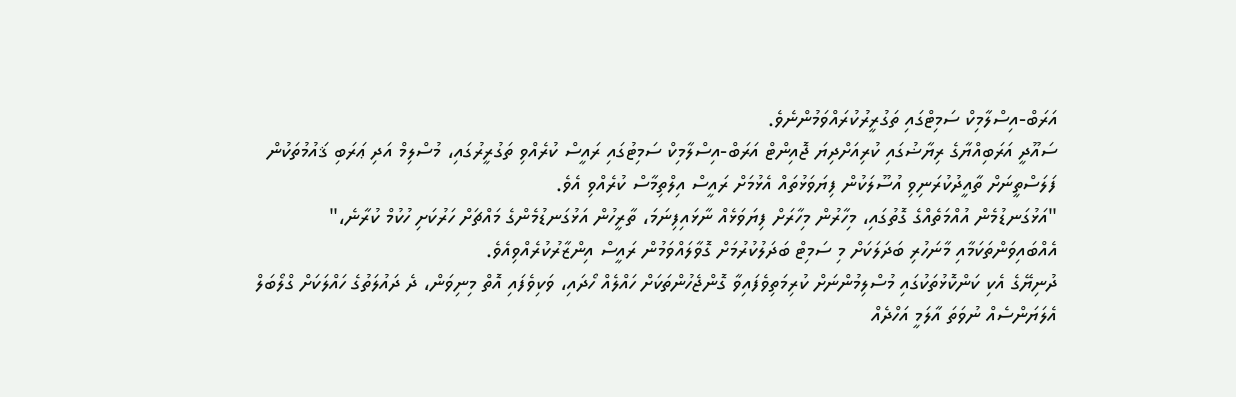އަރަބް-އިސްލާމިކް ސަމިޓްގައި ތަގުރީރުކުރައްވަމުންނެވެ.
ސައޫދީ އަރަބިއްޔާގެ ރިޔާޟުގައި ކުރިއަށްދިޔަ ޖޮއިންޓް އަރަބް-އިސްލާމިކް ސަމިޓުގައި ރައީސް ކުރެއްވި ތަގުރީރުގައި، މުސްލިމް އަދި ޢަރަބި ޤައުމުތަކުން ފަލަސްތީނަށް ތާއީދުކުރަނިވި އުސޫލަކުން ފިޔަވަޅުތައް އެޅުމަށް ރައީސް އިލްތިމާސް ކުރެއްވި އެވެ.
"އަޅުގަނޑުމެން އުއްމަތެއްގެ ގޮތުގައި، މިހާރުން މިހާރަށް ފިޔަވަޅެއް ނާޅައިފިނަމަ، ތާރީހުން އަޅުގަނޑުމެންގެ މައްޗަށް ހަރުކަށި ހުކުމް ކުރާނެ،" އެއްބައިވަންތަކަމާއި މާނަހުރި ބަދަލަކަށް މި ސަމިޓް ބަދަލުކުރުމަށް ގޮވާލައްވަމުން ރައީސް އިންޒާރުކުރެއްވިއެވެ.
ދުނިޔޭގެ އެކި ކަންކޮޅުތަކުގައި މުސްލިމުންނަށް ކުރިމަތިވެފައިވާ ގޮންޖެހުންތަކަށް ހައްލެއް ހޯދައި، ވަކިވެފައި އޮތް މިނިވަން، ދެ ދައުލަތުގެ ހައްލަކަށް ގްލޯބަލް އެލަޔަންސެއް ނުވަތަ އާލަމީ އަހްދެއް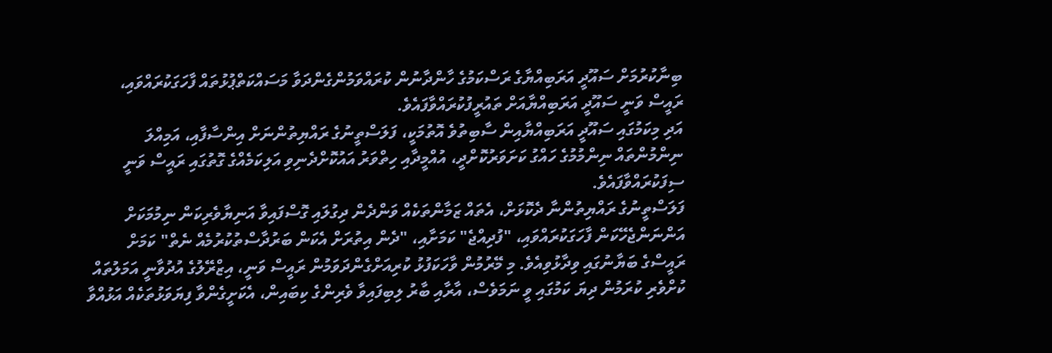ބިނާކުރުމަށް ސައޫދީ އަރަބިއްޔާގެ ރަސްކަމުގެ ހާންދާނުން ކުރައްވަމުންގެންދަވާ މަސައްކަތްޕުޅުތައް ފާހަގަކުރައްވައި، ރައީސް ވަނީ ސައޫދީ އަރަބިއްޔާއަށް ތައުރީފުކުރައްވާފައެވެ.
އަދި މިކަމުގައި ސައޫދީ އަރަބިއްޔާއިން ސާބިތުވެ އޮތުމަކީ، ފަލަސްތީނުގެ ރައްޔިތުންނަށް އިންސާފާއި، އަމިއްލަ ނިންމުންތައް ނިންމުމުގެ ހައްގު ކަށަވަރުކޮށްދީ، އުއްމީދާއި ހިތްވަރު އައުކޮށްދެނިވި އަލިކަމެއްގެ ގޮތުގައި ރައީސް ވަނީ ސިފަކުރައްވާފައެވެ.
ފަލަސްތީނުގެ ރައްޔިތުންނާ ދެކޮޅަށް، އެތައް ޒަމާންތަކެއް ވަންދެން ދިގުލައި ގޮސްފައިވާ އަނިޔާވެރިކަން ނިމުމަކަށް އަންނަންޖެހޭކަން ފާހަގަކުރައްވައި، "ފުދިއްޖެ" ކަމަށާއި، "ދެން އިތުރަށް އެކަން ބަރުދާސްތުކުރުމެއް ނެތް" ކަމަށް ރައީސްގެ ބަޔާނުގައި ވިދާޅުވިއެވެ. މި މޭރުމުން ވާހަކަފުޅު ކުރިއަށްގެންދަވަމުން ރައީސް ވަނީ، އިޒްރޭލުގެ އުދުވާނީ އަމަލުތައް ކުށްވެރި ކުރަމުން ދިޔަ ކަމުގައި ވީ ނަމަވެސް، އާރާއި ބާރު ލިބިފައިވާ ވެރިންގެ ކިބައިން، އެކަށީގެންވާ ފިޔަވަޅުތަކެއް އަޅުއްވާ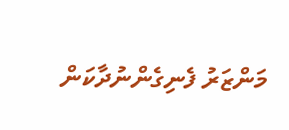މަންޒަރު ފެނިގެންނުދާކަން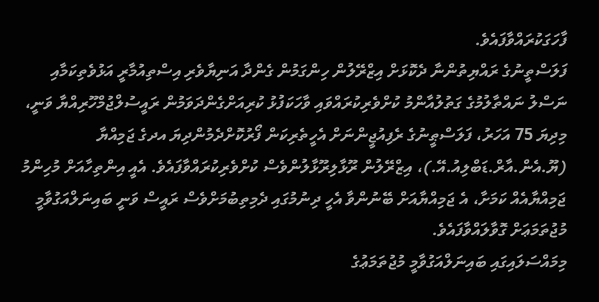ފާހަގަކުރައްވާފައެވެ.
ފަލަސްތީނުގެ ރައްޔިތުންނާ ދެކޮޅަށް އިޒްރޭލުން ހިންގަމުން ގެންދާ އަނިޔާވެރި އިސްތިއުމާރީ އަޅުވެތިކަމާއި ނަސްލު ނައްތާލުމުގެ ގަތުލުއާންމު ކުށްވެރިކުރައްވައި ވާހަކަފުޅު ކުރިއަށްގެންދަވަމުން ރައީސުލްޖުމްހޫރިއްޔާ ވަނީ، މިދިޔަ 75 އަހަރު، ފަލަސްޠީނުގެ ރެފިއުޖީންނަށް އެހީތެރިކަން ފޯރުކޮށްދެމުންދިޔަ އދގެ ޖަމިއްޔާ (ޔޫ.އެން.އާރް.ޑަބްލިއު.އޭ.)، އިޒްރޭލުން ރޫޅާލިރޫޅާލުންވެސް ކުށްވެރިކުރައްވާފައެވެ. އެއީ އިންތިހާއަށް މުހިންމު ޖަމިއްޔާއެއް ކަމަށާ، އެ ޖަމިއްޔާއަށް ބޭނުންވާ އެހީ ދިނުމުގައި ދެމިތިބުމަށްވެސް ރައީސް ވަނީ ބައިނަލްއަގުވާމީ މުޖުތަމަޢަށް ގޮވާލައްވާފައެވެ.
މިމައްސަލައިގައި ބައިނަލްއަގުވާމީ މުޖުތަމަޢުގެ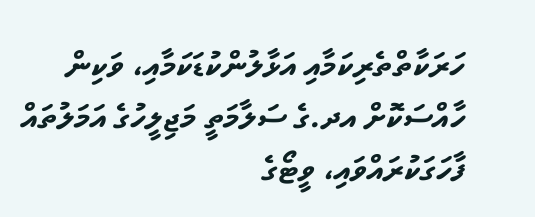ހަރަކާތްތެރިކަމާއި އަޅާލުންކުޑަކަމާއި، ވަކިން ހާއްސަކޮށް އދ.ގެ ސަލާމަތީ މަޖިލީހުގެ އަމަލުތައް ފާހަގަކުރައްވައި، ވީޓޯގެ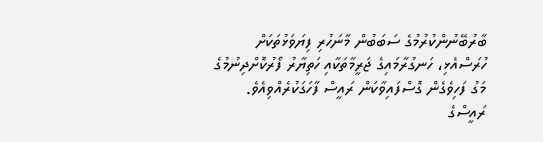ބާރުބޭނުންކުރުމުގެ ސަބަބުން މާނަހުރި ފިޔަވަޅުތަކަށް ހުރަސްއެޅި، ހަނގުރާމައިގެ ޖަރީމާތަކާއި ހަތިޔާރު ފޯރުކޮށްދިނުމުގެ މަގު ފަހިވެގެން ގޮސްފައިވާކަން ރައީސް ފާހަގަކުރެއްވިއެވެ.
ރައީސްގެ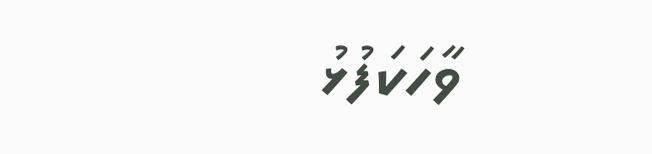ވާހަކަފުޅު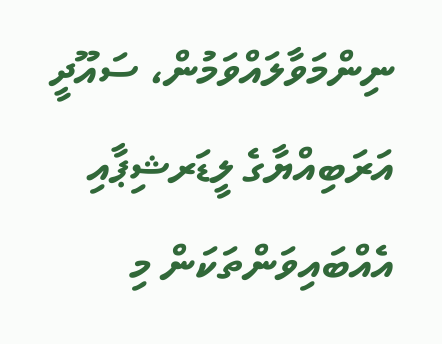ނިންމަވާލައްވަމުން، ސައޫދީ އަރަބިއްޔާގެ ލީޑަރޝިޕާއި އެއްބައިވަންތަކަން މި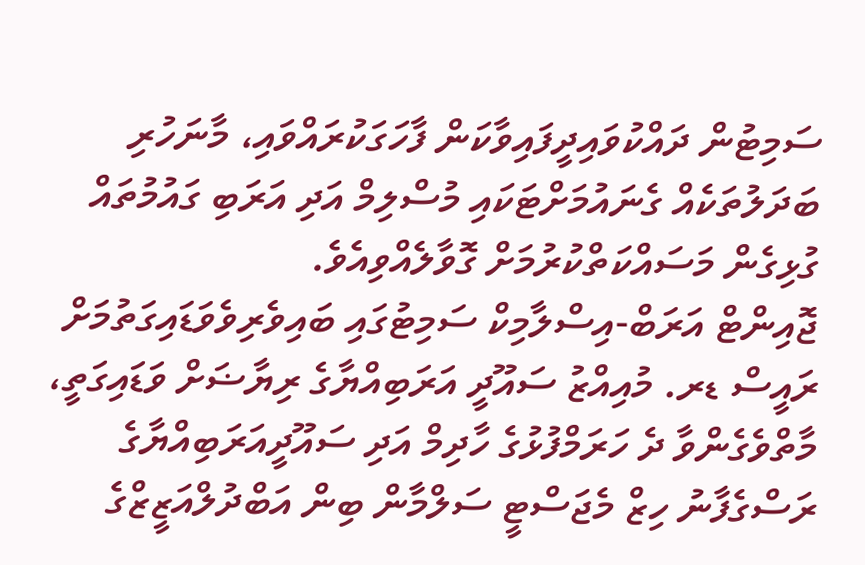ސަމިޓުން ދައްކުވައިދީފައިވާކަން ފާހަގަކުރައްވައި، މާނަހުރި ބަދަލުތަކެއް ގެނައުމަށްޓަކައި މުސްލިމް އަދި އަރަބި ގައުމުތައް ގުޅިގެން މަސައްކަތްކުރުމަށް ގޮވާލެއްވިއެވެ.
ޖޮއިންޓް އަރަބް-އިސްލާމިކް ސަމިޓުގައި ބައިވެރިވެވަޑައިގަތުމަށް ރައީސް ޑރ. މުއިއްޒު ސައޫދީ އަރަބިއްޔާގެ ރިޔާޟަށް ވަޑައިގަތީ، މާތްވެގެންވާ ދެ ހަރަމްފުޅުގެ ހާދިމް އަދި ސައޫދީއަރަބިއްޔާގެ ރަސްގެފާނު ހިޒް މެޖަސްޓީ ސަލްމާން ބިން އަބްދުލްއަޒީޒްގެ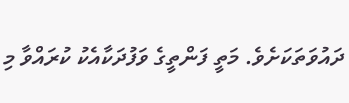ދައުވަތަކަށެވެ. މަތީ ފަންތީގެ ވަފުދަކާއެކު ކުރައްވާ މި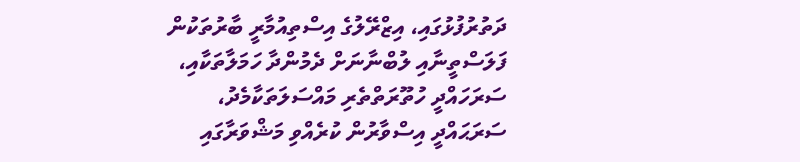ދަތުރުފުޅުގައި، އިޒްރޭލުގެ އިސްތިއުމާރީ ބާރުތަކުން ފަލަސްތީނާއި ލުބްނާނަށް ދެމުންދާ ހަމަލާތަކާއި، ސަރަހައްދީ ހުތޫރަތްތެރި މައްސަލަތަކާމެދު، ސަރަޙައްދީ އިސްވާރުން ކުރެއްވި މަޝްވަރާގައި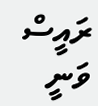ރައީސް ވަނީ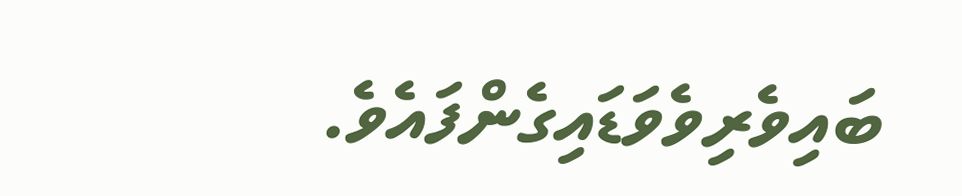ބައިވެރިވެވަޑައިގެންފައެވެ.